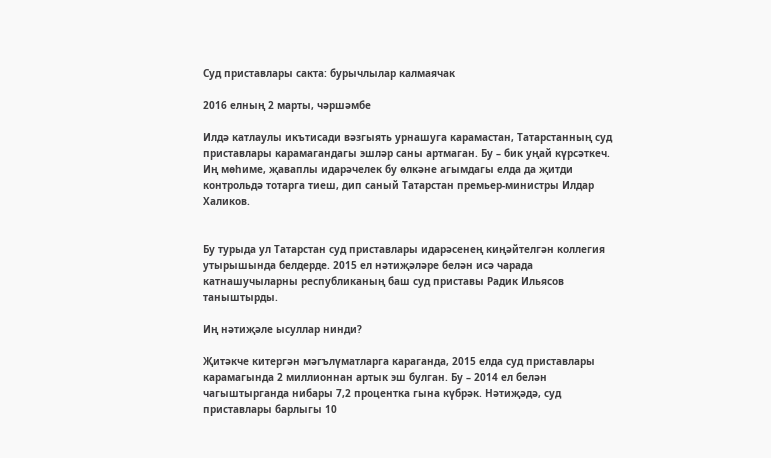Суд приставлары сакта: бурычлылар калмаячак

2016 елның 2 марты, чәршәмбе

Илдә катлаулы икътисади вәзгыять урнашуга карамастан, Татарстанның суд приставлары карамагандагы эшләр саны артмаган. Бу – бик уңай күрсәткеч. Иң мөһиме, җаваплы идарәчелек бу өлкәне агымдагы елда да җитди контрольдә тотарга тиеш, дип саный Татарстан премьер-министры Илдар Халиков.


Бу турыда ул Татарстан суд приставлары идарәсенең киңәйтелгән коллегия утырышында белдерде. 2015 ел нәтиҗәләре белән исә чарада катнашучыларны республиканың баш суд приставы Радик Ильясов таныштырды.

Иң нәтиҗәле ысуллар нинди?

Җитәкче китергән мәгълүматларга караганда, 2015 елда суд приставлары карамагында 2 миллионнан артык эш булган. Бу – 2014 ел белән чагыштырганда нибары 7,2 процентка гына күбрәк. Нәтиҗәдә, суд приставлары барлыгы 10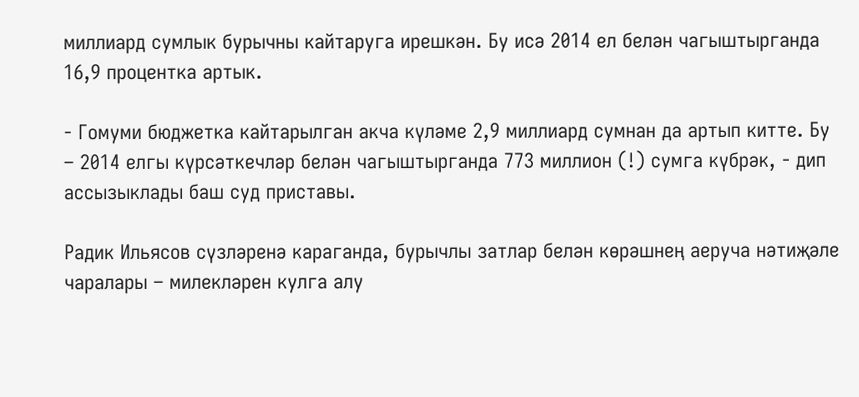миллиард сумлык бурычны кайтаруга ирешкән. Бу исә 2014 ел белән чагыштырганда 16,9 процентка артык.

- Гомуми бюджетка кайтарылган акча күләме 2,9 миллиард сумнан да артып китте. Бу – 2014 елгы күрсәткечләр белән чагыштырганда 773 миллион (!) сумга күбрәк, - дип ассызыклады баш суд приставы.

Радик Ильясов сүзләренә караганда, бурычлы затлар белән көрәшнең аеруча нәтиҗәле чаралары – милекләрен кулга алу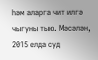һәм аларга чит илгә чыгуны тыю. Мәсәлән, 2015 елда суд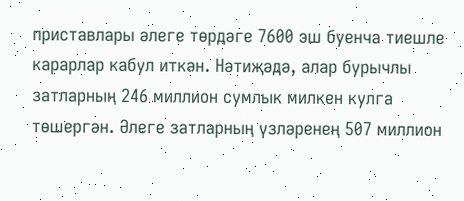приставлары әлеге төрдәге 7600 эш буенча тиешле карарлар кабул иткән. Нәтиҗәдә, алар бурычлы затларның 246 миллион сумлык милкен кулга төшергән. Әлеге затларның үзләренең 507 миллион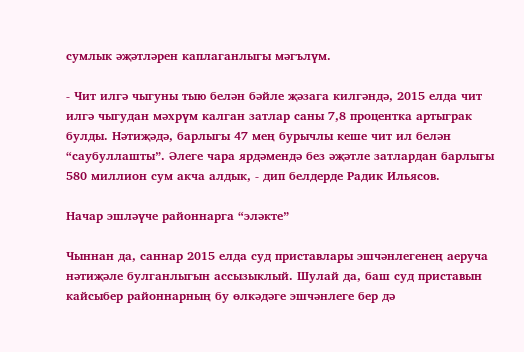сумлык әҗәтләрен каплаганлыгы мәгълүм.

- Чит илгә чыгуны тыю белән бәйле җәзага килгәндә, 2015 елда чит илгә чыгудан мәхрүм калган затлар саны 7,8 процентка артыграк булды. Нәтиҗәдә, барлыгы 47 мең бурычлы кеше чит ил белән “саубуллашты”. Әлеге чара ярдәмендә без әҗәтле затлардан барлыгы 580 миллион сум акча алдык, - дип белдерде Радик Ильясов.

Начар эшләүче районнарга “эләкте”

Чыннан да, саннар 2015 елда суд приставлары эшчәнлегенең аеруча нәтиҗәле булганлыгын ассызыклый. Шулай да, баш суд приставын кайсыбер районнарның бу өлкәдәге эшчәнлеге бер дә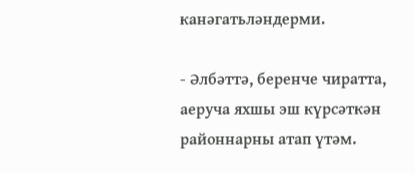канәгатьләндерми.

- Әлбәттә, беренче чиратта, аеруча яхшы эш күрсәткән районнарны атап үтәм.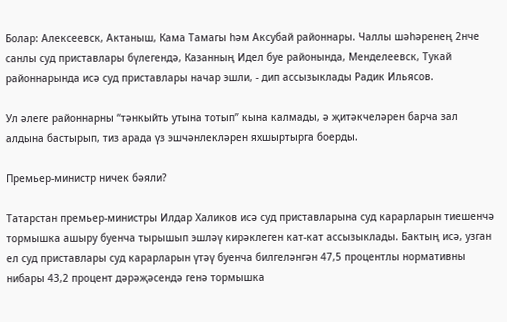Болар: Алексеевск, Актаныш, Кама Тамагы һәм Аксубай районнары. Чаллы шәһәренең 2нче санлы суд приставлары бүлегендә, Казанның Идел буе районында, Менделеевск, Тукай районнарында исә суд приставлары начар эшли, - дип ассызыклады Радик Ильясов.

Ул әлеге районнарны “тәнкыйть утына тотып” кына калмады, ә җитәкчеләрен барча зал алдына бастырып, тиз арада үз эшчәнлекләрен яхшыртырга боерды.

Премьер-министр ничек бәяли?

Татарстан премьер-министры Илдар Халиков исә суд приставларына суд карарларын тиешенчә тормышка ашыру буенча тырышып эшләү кирәклеген кат-кат ассызыклады. Бактың исә, узган ел суд приставлары суд карарларын үтәү буенча билгеләнгән 47,5 процентлы нормативны нибары 43,2 процент дәрәҗәсендә генә тормышка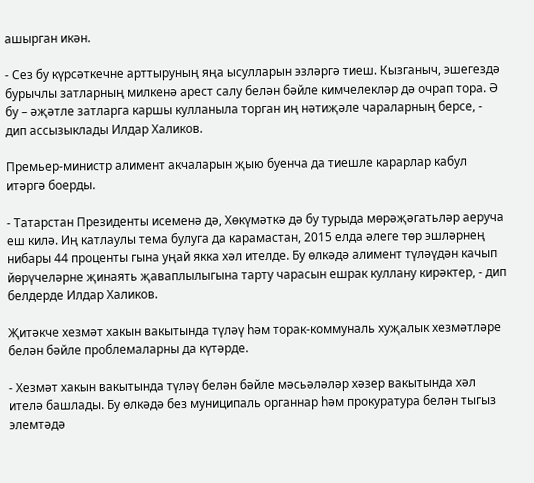ашырган икән.

- Сез бу күрсәткечне арттыруның яңа ысулларын эзләргә тиеш. Кызганыч, эшегездә бурычлы затларның милкенә арест салу белән бәйле кимчелекләр дә очрап тора. Ә бу – әҗәтле затларга каршы кулланыла торган иң нәтиҗәле чараларның берсе, - дип ассызыклады Илдар Халиков.

Премьер-министр алимент акчаларын җыю буенча да тиешле карарлар кабул итәргә боерды.

- Татарстан Президенты исеменә дә, Хөкүмәткә дә бу турыда мөрәҗәгатьләр аеруча еш килә. Иң катлаулы тема булуга да карамастан, 2015 елда әлеге төр эшләрнең нибары 44 проценты гына уңай якка хәл ителде. Бу өлкәдә алимент түләүдән качып йөрүчеләрне җинаять җаваплылыгына тарту чарасын ешрак куллану кирәктер, - дип белдерде Илдар Халиков.

Җитәкче хезмәт хакын вакытында түләү һәм торак-коммуналь хуҗалык хезмәтләре белән бәйле проблемаларны да күтәрде.

- Хезмәт хакын вакытында түләү белән бәйле мәсьәләләр хәзер вакытында хәл ителә башлады. Бу өлкәдә без муниципаль органнар һәм прокуратура белән тыгыз элемтәдә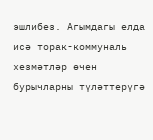эшлибез. Агымдагы елда исә торак-коммуналь хезмәтләр өчен бурычларны түләттерүгә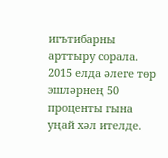игътибарны арттыру сорала. 2015 елда әлеге төр эшләрнең 50 проценты гына уңай хәл ителде.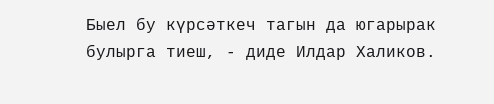Быел бу күрсәткеч тагын да югарырак булырга тиеш, - диде Илдар Халиков.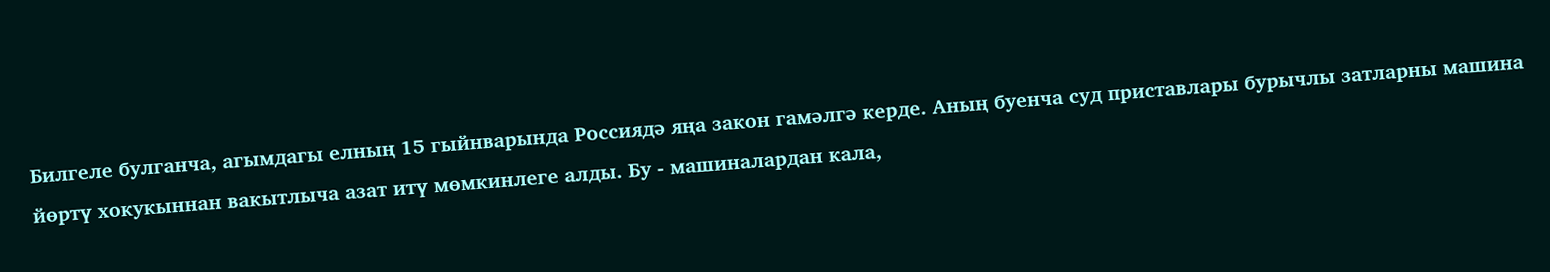Билгеле булганча, агымдагы елның 15 гыйнварында Россиядә яңа закон гамәлгә керде. Аның буенча суд приставлары бурычлы затларны машина йөртү хокукыннан вакытлыча азат итү мөмкинлеге алды. Бу - машиналардан кала,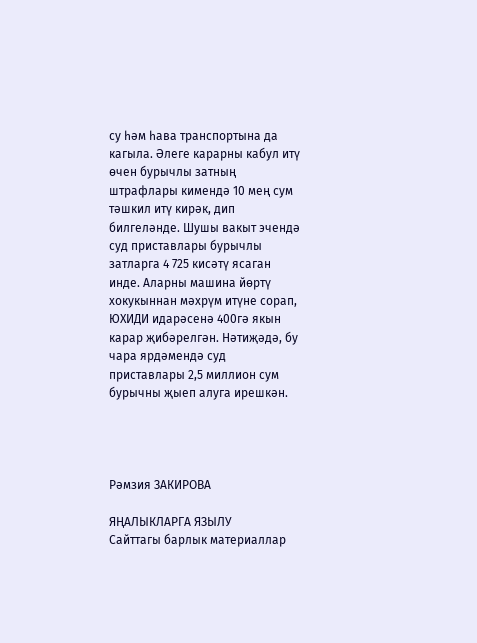су һәм һава транспортына да кагыла. Әлеге карарны кабул итү өчен бурычлы затның штрафлары кимендә 10 мең сум тәшкил итү кирәк, дип билгеләнде. Шушы вакыт эчендә суд приставлары бурычлы затларга 4 725 кисәтү ясаган инде. Аларны машина йөртү хокукыннан мәхрүм итүне сорап, ЮХИДИ идарәсенә 400гә якын карар җибәрелгән. Нәтиҗәдә, бу чара ярдәмендә суд приставлары 2,5 миллион сум бурычны җыеп алуга ирешкән.




Рәмзия ЗАКИРОВА

ЯҢАЛЫКЛАРГА ЯЗЫЛУ
Сайттагы барлык материаллар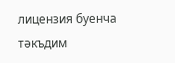лицензия буенча тәкъдим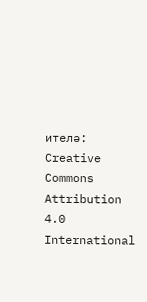ителә:
Creative Commons Attribution 4.0 International